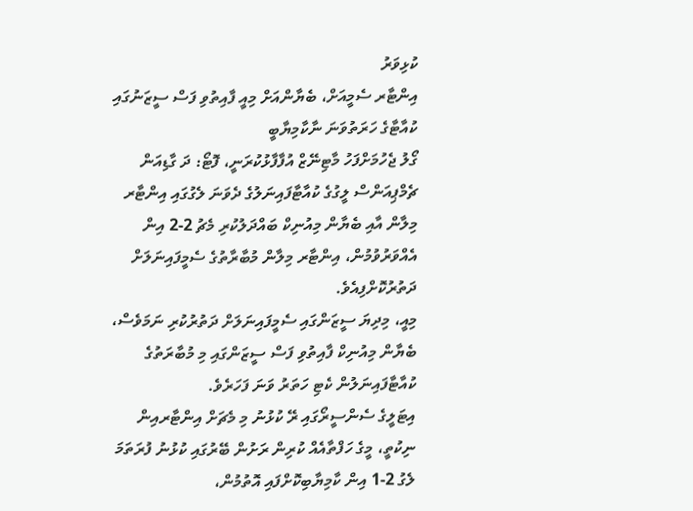ކުޅިވަރު
އިންޓާރ ސެމީއަށް، ބެޔާންއަށް މިއީ ފާއިތުވި ފަސް ސީޒަނުގައި ކުއާޓާގެ ހަރަތުވަނަ ނާކާމިޔާބީ
ގޯލު ޖެހުމަށްފަހު މާޓިނޭޒް އުފާފާޅުކުރަނީ، ފޮޓޯ: ދަ ގާޑިއަން
ޗެމްޕިއަންސް ލީގުގެ ކުއާޓާފައިނަލުގެ ދެވަނަ ލެގުގައި އިންޓާރ މިލާން އާއި ބެޔާން މިއުނިކް ބައްދަލުކުރި މެޗު 2-2 އިން އެއްވަރުވުމުން، އިންޓާރ މިލާން މުބާރާތުގެ ސެމީފައިނަލަށް ދަތުރުކޮށްފިއެވެ.
މިއީ، މިދިޔަ ސީޒަންގައި ސެމީފައިނަލަށް ދަތުރުކުރި ނަމަވެސް، ބެޔާން މިއުނިކް ފާއިތުވި ފަސް ސީޒަންގައި މި މުބާރަތުގެ ކުއާޓާފައިނަލުން ކެޓި ހަތަރު ވަނަ ފަހަރެވެ.
އިޓަލީގެ ސެންސީރޯގައި ރޭ ކުޅުނު މި މެޗަށް އިންޓާރއިން ނިކުތީ، މީގެ ހަފްތާއެއް ކުރިން ރަށުން ބޭރުގައި ކުޅުނު ފުރަތަމަ ލެގު 2-1 އިން ކާމިޔާބިކޮށްފައި އޮތުމުން،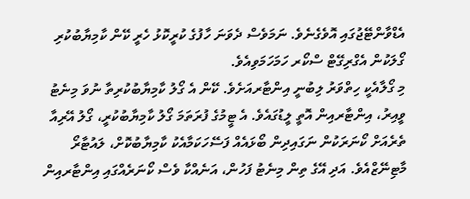އެޑްވާންޓޭޖުގައި އޮވެގެނެވެ. ނަމަވެސް ދެވަނަ ހާފުގެ ކުރީކޮޅު ހެރީ ކޭން ކާމިޔާބުކުރި ގޯލަކުން އެގްރިގޭޓް ސްކޯރ ހަމަހަމަވިއެވެ.
މި ގޯލާއެކީ ހިތްވަރު ލިބުނީ އިންޓާރއަށެވެ. ކޭން އެ ގޯލު ކާމިޔާބުކުރިތާ ނުވަ މިނެޓު ވީއިރު، އިންޓާރއިން އޮތީ ލީޑުގައެވެ. އެ ޓީމުގެ ފުރަތަމަ ގޯލު ކާމިޔާބުކުރީ، ގޯލު އޭރިއާ ތެރެއަށް ކޯނަރަކުން ނަގައިދިން ބޯޅައެއް ފަސޭހަކަމާއެކު ކާމިޔާބުކޮށް، ލައުޓާރޯ މާޓިނޭޒްއެވެ. އަދި އޭގެ ތިން މިނެޓު ފަހުން، އަނެއްކާ ވެސް ކޯނަރެއްގައި އިންޓާރއިން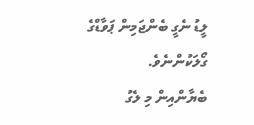ލީޑު ނެގީ ބެންޖަމިން ޕަވާޑްގެ ގޯލަކުންނެވެ.
ބެޔާންއިން މި ލެގު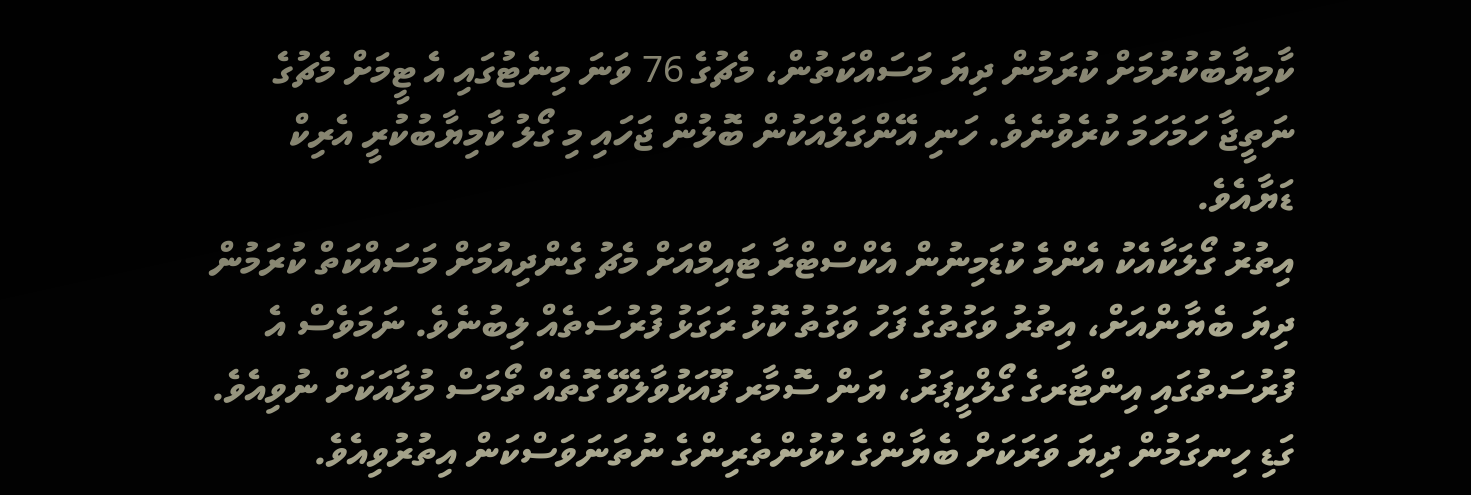ކާމިޔާބުކުރުމަށް ކުރަމުން ދިޔަ މަސައްކަތުން، މެޗުގެ 76 ވަނަ މިނެޓުގައި އެ ޓީމަށް މެޗުގެ ނަތީޖާ ހަމަހަމަ ކުރެވުނެވެ. ހަނި އޭންގަލްއަކުން ބޮލުން ޖަހައި މި ގޯލު ކާމިޔާބުކުރީ އެރިކް ޑަޔާއެވެ.
އިތުރު ގޯލަކާއެކު އެންމެ ކުޑަމިނުން އެކްސްޓްރާ ޓައިމްއަށް މެޗު ގެންދިއުމަށް މަސައްކަތް ކުރަމުން ދިޔަ ބެޔާންއަށް، އިތުރު ވަގުތުގެ ފަހު ވަގުތު ކޮޅު ރަގަޅު ފުރުސަތެއް ލިބުނެވެ. ނަމަވެސް އެ ފުރުސަތުގައި އިންޓާރގެ ގޯލްކީޕަރު، ޔަން ސޮމާރ ފޫއަޅުވާލެވޭ ގޮތެއް ތޯމަސް މުލާއަކަށް ނުވިއެވެ.
ގަޑި ހިނގަމުން ދިޔަ ވަރަކަށް ބެޔާންގެ ކުޅުންތެރިންގެ ނުތަނަވަސްކަން އިތުރުވިއެވެ.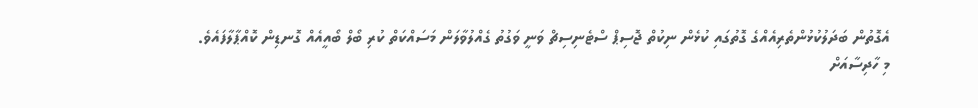އެގޮތުން ބަދަލުކުޅުންތެރިއެއްގެ ގޮތުގައި ކުޅެން ނިކުތް ޖޮސިޕް ސްޓެނިސިޗް ވަނީ ވަގުތު ގެއްލުވާލަން މަސައްކަތް ކުރި ބޯލް ބޯއީއެއް ގޮނޑިން ކޮއްޕާލާފައެވެ.
މި ހާދިސާއަށް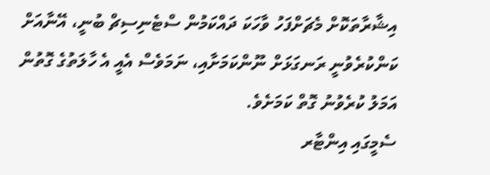އިޝާރާތަކޮށް މެޗަށްފަހު ވާހަކަ ދައްކަމުން ސްޓެނިސިޗް ބުނީ، އޭނާއަށް ކަންކުރެވުނީ ރަނގަޅަށް ނޫންކަމަށާއި، ނަމަވެސް އެއީ އެ ހާލަތުގެ ގޮތުން އަމަލު ކުރެވުނު ގޮތް ކަމަށެވެ.
ސެމީގައި އިންޓާރ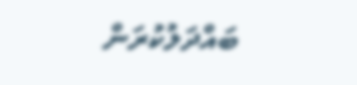ބައްދަލުކުރަން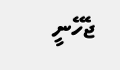ޖެހޭނީ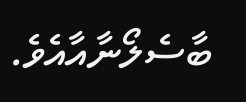ބާސެލޯނާއާއެވެ.